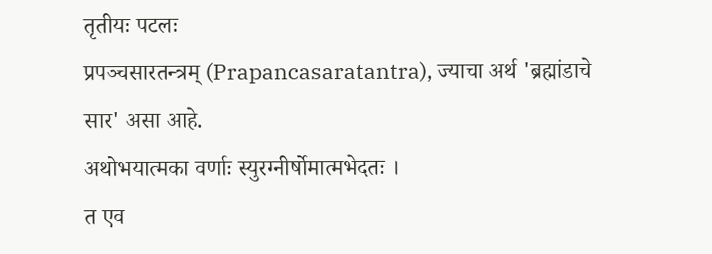तृतीयः पटलः
प्रपञ्चसारतन्त्रम् (Prapancasaratantra), ज्याचा अर्थ 'ब्रह्मांडाचे सार' असा आहे.
अथोभयात्मका वर्णाः स्युरग्नीर्षोमात्मभेदतः ।
त एव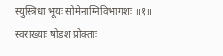स्युस्त्रिधा भूयः सोमेनाग्निविभागशः ॥१॥
स्वराख्याः षोडश प्रोक्ताः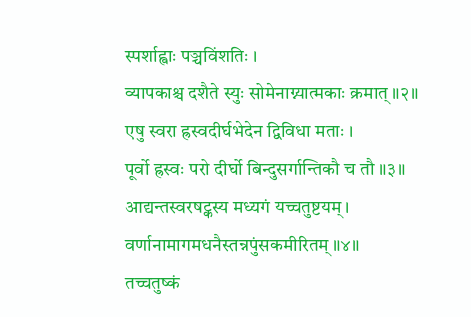स्पर्शाह्वाः पञ्चविंशतिः ।
व्यापकाश्च दशैते स्युः सोमेनाग्न्यात्मकाः क्रमात् ॥२॥
एषु स्वरा ह्रस्वदीर्घभेदेन द्विविधा मताः ।
पूर्वो ह्रस्वः परो दीर्घो बिन्दुसर्गान्तिकौ च तौ ॥३॥
आद्यन्तस्वरषट्कस्य मध्यगं यच्चतुष्टयम् ।
वर्णानामागमधनैस्तन्नपुंसकमीरितम् ॥४॥
तच्चतुष्कं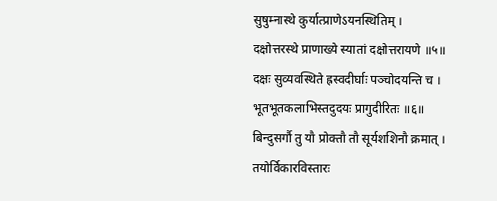सुषुम्नास्थे कुर्यात्प्राणेऽयनस्थितिम् ।
दक्षोत्तरस्थे प्राणाख्ये स्यातां दक्षोत्तरायणे ॥५॥
दक्षः सुव्यवस्थिते ह्रस्वदीर्घाः पञ्चोदयन्ति च ।
भूतभूतकलाभिस्तदुदयः प्रागुदीरितः ॥६॥
बिन्दुसर्गौ तु यौ प्रोक्तौ तौ सूर्यशशिनौ क्रमात् ।
तयोर्विकारविस्तारः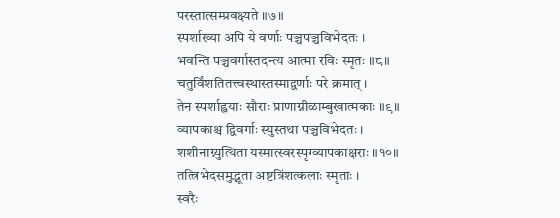परस्तात्सम्प्रवक्ष्यते ॥७॥
स्पर्शाख्या अपि ये वर्णाः पञ्चपञ्चविभेदतः ।
भवन्ति पञ्चवर्गास्तदन्त्य आत्मा रविः स्मृतः ॥८॥
चतुर्विंशतितत्त्वस्थास्तस्माद्वर्णाः परे क्रमात् ।
तेन स्पर्शाह्वयाः सौराः प्राणाग्नीळाम्बुखात्मकाः ॥९॥
व्यापकाश्च द्विवर्गाः स्युस्तथा पञ्चविभेदतः ।
शशीनाग्न्युत्थिता यस्मात्स्वरस्पृग्व्यापकाक्षराः ॥१०॥
तत्त्रिभेदसमुद्भूता अष्टत्रिंशत्कलाः स्मृताः ।
स्वरैः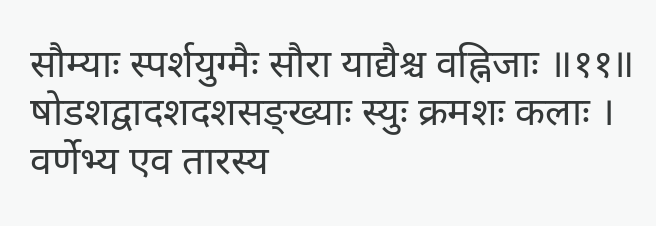सौम्याः स्पर्शयुग्मैः सौरा याद्यैश्च वह्निजाः ॥११॥
षोडशद्वादशदशसङ्ख्याः स्युः क्रमशः कलाः ।
वर्णेभ्य एव तारस्य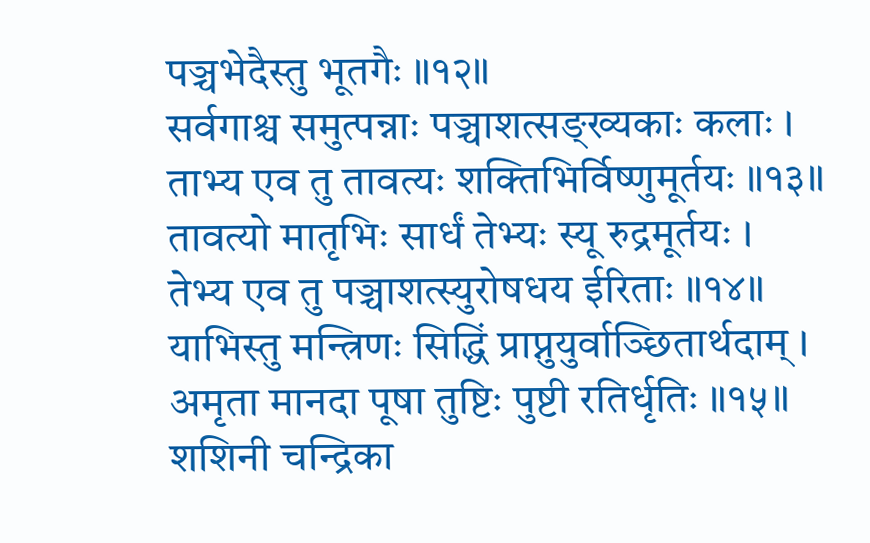पञ्चभेदैस्तु भूतगैः ॥१२॥
सर्वगाश्च समुत्पन्नाः पञ्चाशत्सङ्ख्यकाः कलाः ।
ताभ्य एव तु तावत्यः शक्तिभिर्विष्णुमूर्तयः ॥१३॥
तावत्यो मातृभिः सार्धं तेभ्यः स्यू रुद्रमूर्तयः ।
तेभ्य एव तु पञ्चाशत्स्युरोषधय ईरिताः ॥१४॥
याभिस्तु मन्त्रिणः सिद्धिं प्राप्नुयुर्वाञ्छितार्थदाम् ।
अमृता मानदा पूषा तुष्टिः पुष्टी रतिर्धृतिः ॥१५॥
शशिनी चन्द्रिका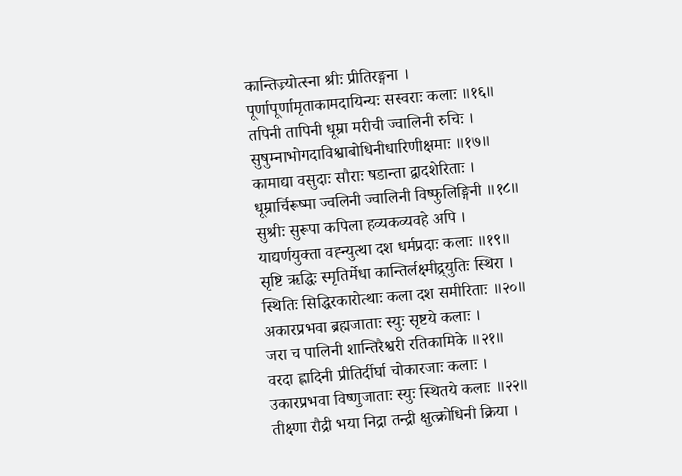कान्तिज्र्योत्स्ना श्रीः प्रीतिरङ्गना ।
पूर्णापूर्णामृताकामदायिन्यः सस्वराः कलाः ॥१६॥
तपिनी तापिनी धूम्रा मरीची ज्वालिनी रुचिः ।
सुषुम्नाभोगदाविश्वाबोधिनीधारिणीक्षमाः ॥१७॥
कामाद्या वसुदाः सौराः षडान्ता द्वादशेरिताः ।
धूम्रार्चिरूष्मा ज्वलिनी ज्वालिनी विष्फुलिङ्गिनी ॥१८॥
सुश्रीः सुरूपा कपिला हव्यकव्यवहे अपि ।
याद्यर्णयुक्ता वह्न्युत्था दश धर्मप्रदाः कलाः ॥१९॥
सृष्टि ऋद्धिः स्मृतिर्मेधा कान्तिर्लक्ष्मीद्र्युतिः स्थिरा ।
स्थितिः सिद्धिरकारोत्थाः कला दश समीरिताः ॥२०॥
अकारप्रभवा ब्रह्मजाताः स्युः सृष्टये कलाः ।
जरा च पालिनी शान्तिरैश्वरी रतिकामिके ॥२१॥
वरदा ह्लादिनी प्रीतिर्दीर्घा चोकारजाः कलाः ।
उकारप्रभवा विष्णुजाताः स्युः स्थितये कलाः ॥२२॥
तीक्ष्णा रौद्री भया निद्रा तन्द्री क्षुत्क्रोधिनी क्रिया ।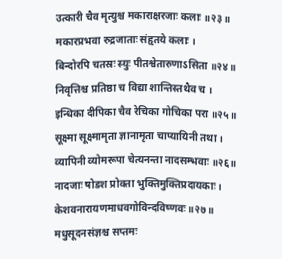उत्कारी चैव मृत्युश्च मकाराक्षरजाः कलाः ॥२३॥
मकारप्रभवा रुद्रजाताः संहृतये कलाः ।
बिन्दोरपि चतस्रः स्युः पीतश्वेतारुणाऽसिता ॥२४॥
निवृत्तिश्च प्रतिष्ठा च विद्या शान्तिस्तथैव च ।
इन्धिका दीपिका चैव रेचिका गोचिका परा ॥२५॥
सूक्ष्मा सूक्ष्मामृता ज्ञानामृता चाप्यायिनी तथा ।
व्यापिनी व्योमरूपा चेत्यनन्ता नादसम्भवाः ॥२६॥
नादजाः षोडश प्रोक्ता भुक्तिमुक्तिप्रदायकाः ।
केशवनारायणमाधवगोविन्दविष्णवः ॥२७॥
मधुसूदनसंज्ञश्च सप्तमः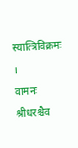स्यात्त्रिविक्रमः ।
वामनः श्रीधरश्चैव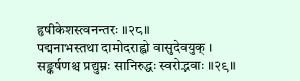हृषीकेशस्त्वनन्तरः ॥२८॥
पद्मनाभस्तथा दामोदराह्वो वासुदेवयुक् ।
सङ्कर्षणश्च प्रद्युम्नः सानिरुद्धः स्वरोद्भवाः ॥२९॥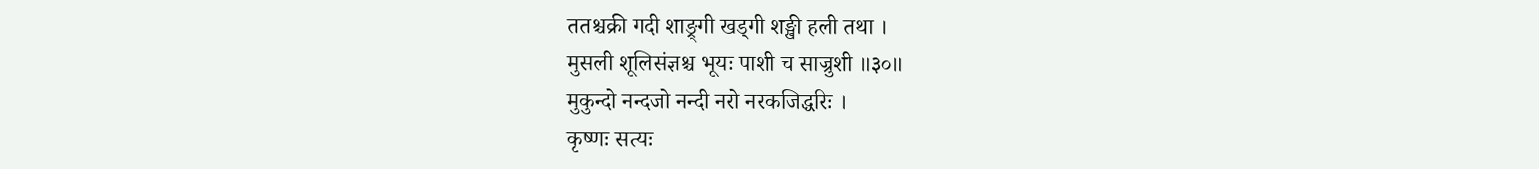ततश्चक्री गदी शाङ्र्गी खड्गी शङ्खी हली तथा ।
मुसली शूलिसंज्ञश्च भूयः पाशी च साज्रुशी ॥३०॥
मुकुन्दो नन्दजो नन्दी नरो नरकजिद्धरिः ।
कृष्णः सत्यः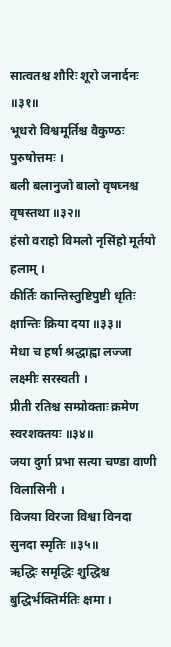सात्वतश्च शौरिः शूरो जनार्दनः ॥३१॥
भूधरो विश्वमूर्तिश्च वैकुण्ठः पुरुषोत्तमः ।
बली बलानुजो बालो वृषघ्नश्च वृषस्तथा ॥३२॥
हंसो वराहो विमलो नृसिंहो मूर्तयो हलाम् ।
कीर्तिः कान्तिस्तुष्टिपुष्टी धृतिः क्षान्तिः क्रिया दया ॥३३॥
मेधा च हर्षा श्रद्धाह्वा लज्जा लक्ष्मीः सरस्वती ।
प्रीती रतिश्च सम्प्रोक्ताः क्रमेण स्वरशक्तयः ॥३४॥
जया दुर्गा प्रभा सत्या चण्डा वाणी विलासिनी ।
विजया विरजा विश्वा विनदा सुनदा स्मृतिः ॥३५॥
ऋद्धिः समृद्धिः शुद्धिश्च बुद्धिर्भक्तिर्मतिः क्षमा ।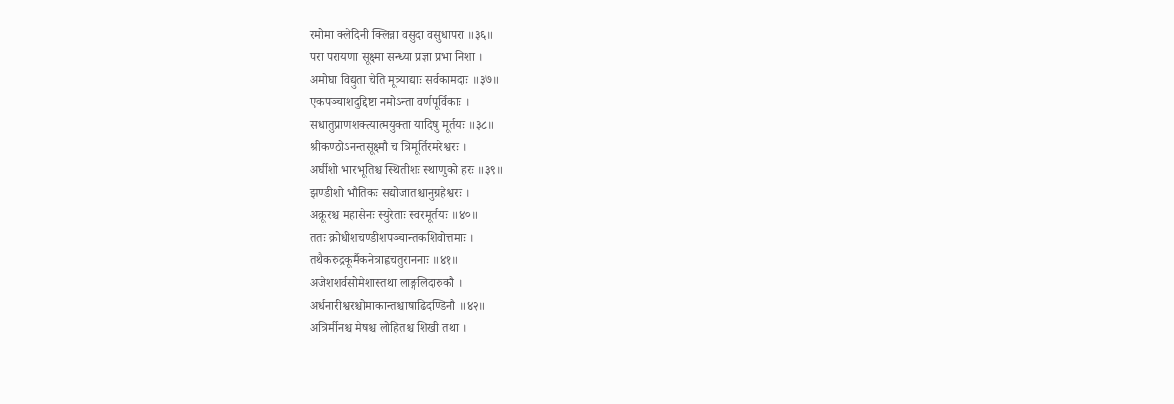रमोमा क्लेदिनी क्लिन्ना वसुदा वसुधापरा ॥३६॥
परा परायणा सूक्ष्मा सन्ध्या प्रज्ञा प्रभा निशा ।
अमोघा विद्युता चेति मूत्र्याद्याः सर्वकामदाः ॥३७॥
एकपञ्चाशदुद्दिष्टा नमोऽन्ता वर्णपूर्विकाः ।
सधातुप्राणशक्त्यात्मयुक्ता यादिषु मूर्तयः ॥३८॥
श्रीकण्ठोऽनन्तसूक्ष्मौ च त्रिमूर्तिरमरेश्वरः ।
अर्घीशो भारभूतिश्च स्थितीशः स्थाणुको हरः ॥३९॥
झण्डीशो भौतिकः सद्योजातश्चानुग्रहेश्वरः ।
अक्रूरश्च महासेनः स्युरेताः स्वरमूर्तयः ॥४०॥
ततः क्रोधीशचण्डीशपञ्चान्तकशिवोत्तमाः ।
तथैकरुद्रकूर्मैकनेत्राह्वचतुराननाः ॥४१॥
अजेशशर्वसोमेशास्तथा लाङ्गलिदारुकौ ।
अर्धनारीश्वरश्चोमाकान्तश्चाषाढिदण्डिनौ ॥४२॥
अत्रिर्मीनश्च मेषश्च लोहितश्च शिखी तथा ।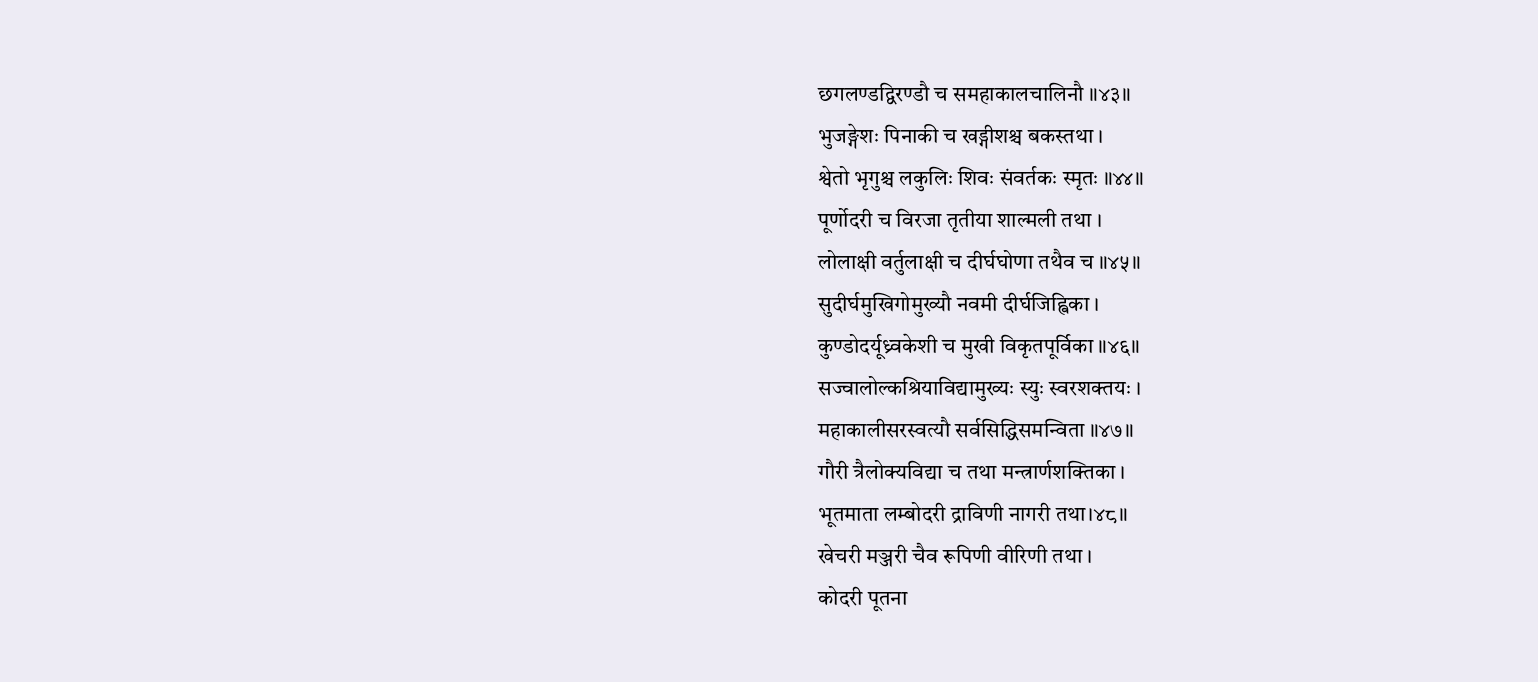छगलण्डद्विरण्डौ च समहाकालचालिनौ ॥४३॥
भुजङ्गेशः पिनाकी च खड्गीशश्च बकस्तथा ।
श्वेतो भृगुश्च लकुलिः शिवः संवर्तकः स्मृतः ॥४४॥
पूर्णोदरी च विरजा तृतीया शाल्मली तथा ।
लोलाक्षी वर्तुलाक्षी च दीर्घघोणा तथैव च ॥४५॥
सुदीर्घमुखिगोमुख्यौ नवमी दीर्घजिह्विका ।
कुण्डोदर्यूध्र्वकेशी च मुखी विकृतपूर्विका ॥४६॥
सज्वालोल्कश्रियाविद्यामुख्यः स्युः स्वरशक्तयः ।
महाकालीसरस्वत्यौ सर्वसिद्धिसमन्विता ॥४७॥
गौरी त्रैलोक्यविद्या च तथा मन्त्रार्णशक्तिका ।
भूतमाता लम्बोदरी द्राविणी नागरी तथा।४८॥
खेचरी मञ्जरी चैव रूपिणी वीरिणी तथा ।
कोदरी पूतना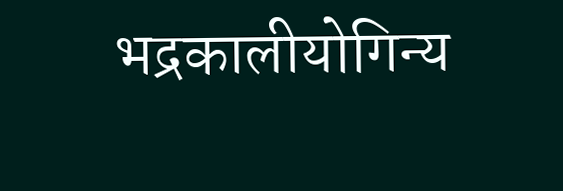भद्रकालीयोगिन्य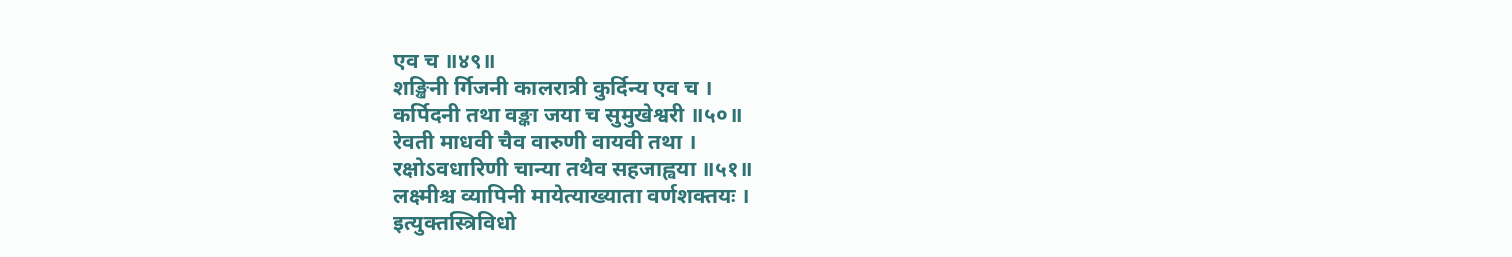एव च ॥४९॥
शङ्खिनी र्गिजनी कालरात्री कुर्दिन्य एव च ।
कर्पिदनी तथा वङ्का जया च सुमुखेश्वरी ॥५०॥
रेवती माधवी चैव वारुणी वायवी तथा ।
रक्षोऽवधारिणी चान्या तथैव सहजाह्वया ॥५१॥
लक्ष्मीश्च व्यापिनी मायेत्याख्याता वर्णशक्तयः ।
इत्युक्तस्त्रिविधो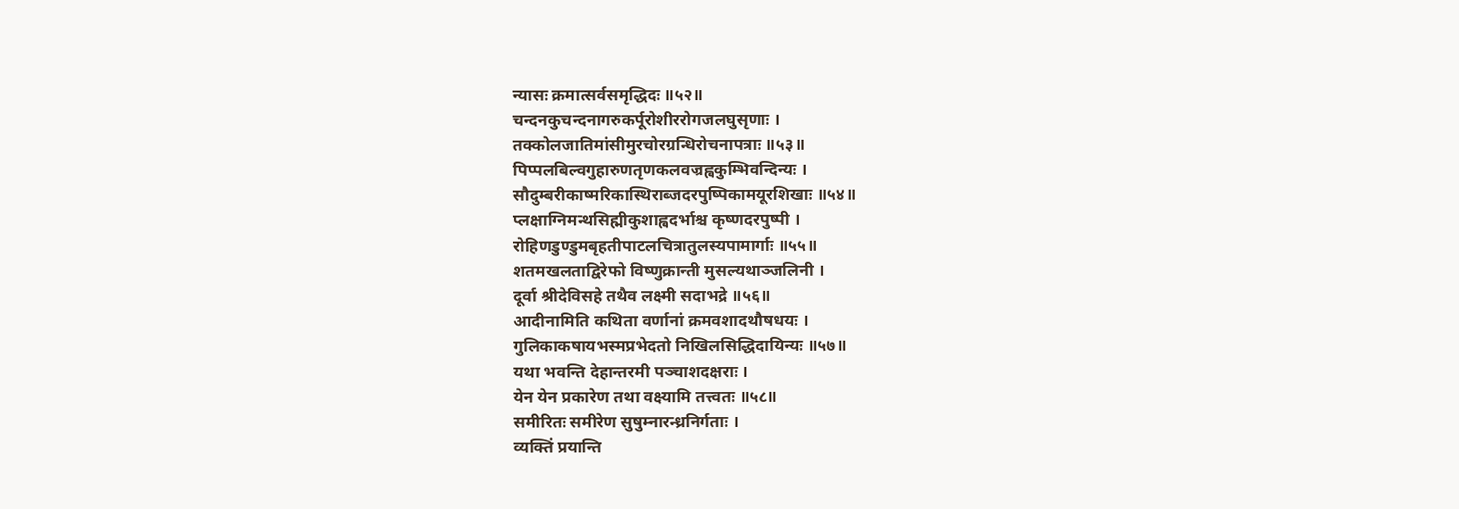न्यासः क्रमात्सर्वसमृद्धिदः ॥५२॥
चन्दनकुचन्दनागरुकर्पूरोशीररोगजलघुसृणाः ।
तक्कोलजातिमांसीमुरचोरग्रन्धिरोचनापत्राः ॥५३॥
पिप्पलबिल्वगुहारुणतृणकलवज्रह्वकुम्भिवन्दिन्यः ।
सौदुम्बरीकाष्मरिकास्थिराब्जदरपुष्पिकामयूरशिखाः ॥५४॥
प्लक्षाग्निमन्थसिह्मीकुशाह्वदर्भाश्च कृष्णदरपुष्पी ।
रोहिणडुण्डुमबृहतीपाटलचित्रातुलस्यपामार्गाः ॥५५॥
शतमखलताद्विरेफो विष्णुक्रान्ती मुसल्यथाञ्जलिनी ।
दूर्वा श्रीदेविसहे तथैव लक्ष्मी सदाभद्रे ॥५६॥
आदीनामिति कथिता वर्णानां क्रमवशादथौषधयः ।
गुलिकाकषायभस्मप्रभेदतो निखिलसिद्धिदायिन्यः ॥५७॥
यथा भवन्ति देहान्तरमी पञ्चाशदक्षराः ।
येन येन प्रकारेण तथा वक्ष्यामि तत्त्वतः ॥५८॥
समीरितः समीरेण सुषुम्नारन्ध्रनिर्गताः ।
व्यक्तिं प्रयान्ति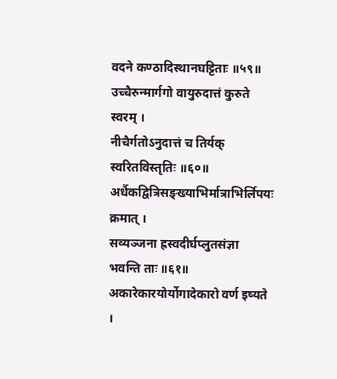वदने कण्ठादिस्थानघट्टिताः ॥५९॥
उच्चैरुन्मार्गगो वायुरुदात्तं कुरुते स्वरम् ।
नीचैर्गतोऽनुदात्तं च तिर्यक् स्वरितविस्तृतिः ॥६०॥
अर्धैकद्वित्रिसङ्ख्याभिर्मात्राभिर्लिपयः क्रमात् ।
सव्यञ्जना ह्रस्वदीर्घप्लुतसंज्ञा भवन्ति ताः ॥६१॥
अकारेकारयोर्योगादेकारो वर्ण इष्यते ।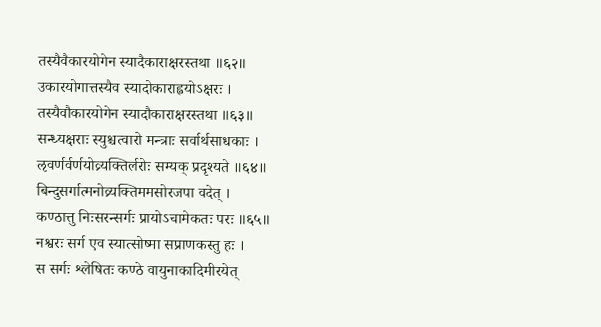तस्यैवैकारयोगेन स्यादैकाराक्षरस्तथा ॥६२॥
उकारयोगात्तस्यैव स्यादोकाराह्वयोऽक्षरः ।
तस्यैवौकारयोगेन स्यादौकाराक्षरस्तथा ॥६३॥
सन्ध्यक्षराः स्युश्चत्वारो मन्त्राः सर्वार्थसाधकाः ।
ऌवर्णर्वर्णयोव्र्यक्तिर्लरोः सम्यक् प्रदृश्यते ॥६४॥
बिन्दुसर्गात्मनोव्र्यक्तिममसोरजपा वदेत् ।
कण्ठात्तु निःसरन्सर्गः प्रायोऽचामेकतः परः ॥६५॥
नश्वरः सर्ग एव स्यात्सोष्मा सप्राणकस्तु हः ।
स सर्गः श्लेषितः कण्ठे वायुनाकादिमीरयेत्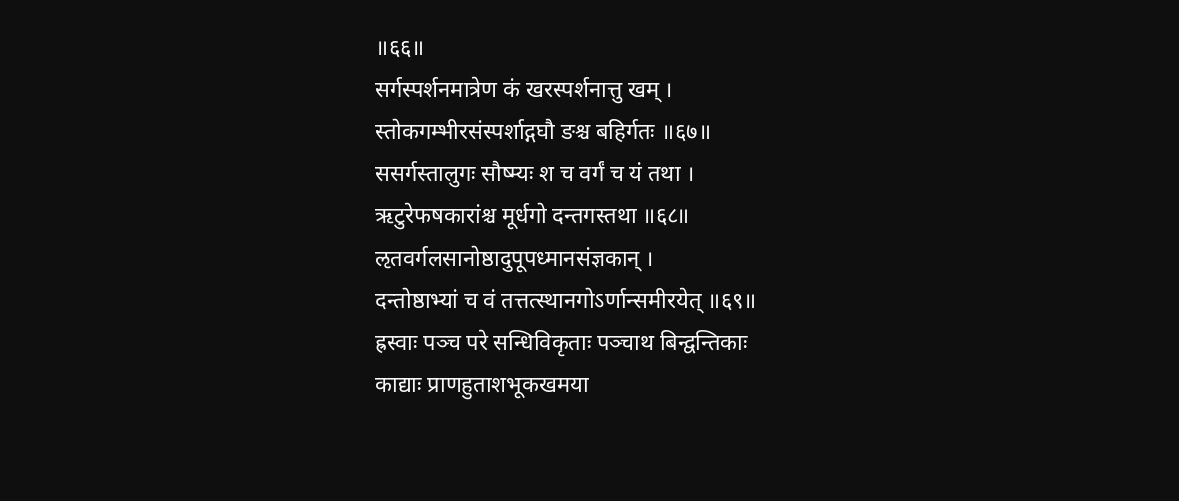॥६६॥
सर्गस्पर्शनमात्रेण कं खरस्पर्शनात्तु खम् ।
स्तोकगम्भीरसंस्पर्शाद्गघौ ङश्च बहिर्गतः ॥६७॥
ससर्गस्तालुगः सौष्म्यः श च वर्गं च यं तथा ।
ऋटुरेफषकारांश्च मूर्धगो दन्तगस्तथा ॥६८॥
ऌतवर्गलसानोष्ठादुपूपध्मानसंज्ञकान् ।
दन्तोष्ठाभ्यां च वं तत्तत्स्थानगोऽर्णान्समीरयेत् ॥६९॥
ह्रस्वाः पञ्च परे सन्धिविकृताः पञ्चाथ बिन्द्वन्तिकाः
काद्याः प्राणहुताशभूकखमया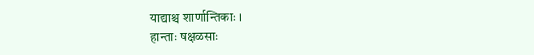याद्याश्च शार्णान्तिकाः ।
हान्ताः षक्षळसाः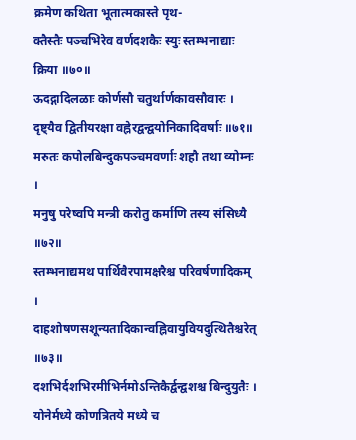क्रमेण कथिता भूतात्मकास्ते पृथ-
क्तैस्तैः पञ्चभिरेव वर्णदशकैः स्युः स्तम्भनाद्याः क्रिया ॥७०॥
ऊदद्गादिलळाः कोर्णसौ चतुर्थार्णकावसौवारः ।
दृष्ट्यैव द्वितीयरक्षा वह्नेरद्वन्द्वयोनिकादिवर्षाः ॥७१॥
मरुतः कपोलबिन्दुकपञ्चमवर्णाः शहौ तथा व्योम्नः ।
मनुषु परेष्वपि मन्त्री करोतु कर्माणि तस्य संसिध्यै ॥७२॥
स्तम्भनाद्यमथ पार्थिवैरपामक्षरैश्च परिवर्षणादिकम् ।
दाहशोषणसशून्यतादिकान्वह्निवायुवियदुत्थितैश्चरेत् ॥७३॥
दशभिर्दशभिरमीभिर्नमोऽन्तिकैर्द्वन्द्वशश्च बिन्दुयुतैः ।
योनेर्मध्ये कोणत्रितये मध्ये च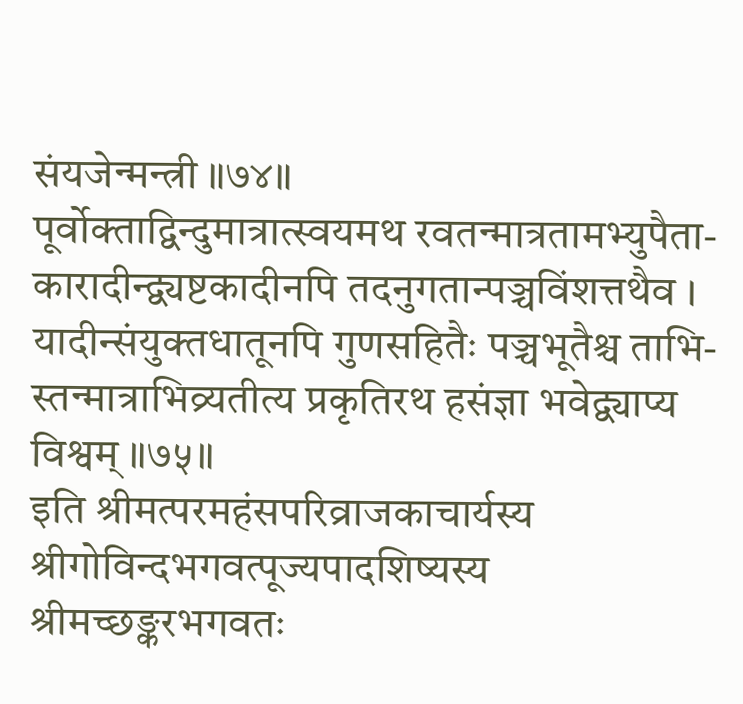संयजेन्मन्त्री ॥७४॥
पूर्वोक्ताद्विन्दुमात्रात्स्वयमथ रवतन्मात्रतामभ्युपैता-
कारादीन्द्व्यष्टकादीनपि तदनुगतान्पञ्चविंशत्तथैव ।
यादीन्संयुक्तधातूनपि गुणसहितैः पञ्चभूतैश्च ताभि-
स्तन्मात्राभिव्र्यतीत्य प्रकृतिरथ हसंज्ञा भवेद्व्याप्य विश्वम् ॥७५॥
इति श्रीमत्परमहंसपरिव्राजकाचार्यस्य
श्रीगोविन्दभगवत्पूज्यपादशिष्यस्य श्रीमच्छङ्करभगवतः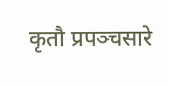कृतौ प्रपञ्चसारे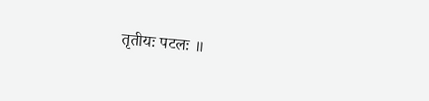तृतीयः पटलः ॥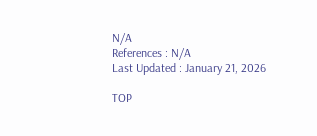N/A
References : N/A
Last Updated : January 21, 2026

TOP